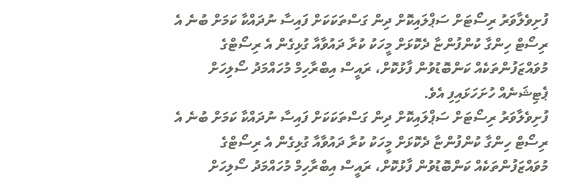ފުށިވެލާވަރު ރިސޯޓަށް ސަޕްލައިކޮށް ދިން ގަސްތަކަކަށް ފައިސާ ނުދައްކާ ކަމަށް ބުނެ އެ ރިސޯޓް ހިންގާ ކުންފުންޏާ ދެކޮޅަށް މީހަކު ކުރާ ދައުވާއާ ގުޅިގެން އެ ރިސޯޓްގެ މުވައްޒަފުންތަކެއް ކަންބޮޑުވުން ފާޅުކޮށް، ރައީސް އިބްރާހިމް މުހައްމަދު ސޯލިހަށް ޕެޓިޝަނެއް ހުށަހަޅައިފި އެވެ.
ފުށިވެލާވަރު ރިސޯޓަށް ސަޕްލައިކޮށް ދިން ގަސްތަކަކަށް ފައިސާ ނުދައްކާ ކަމަށް ބުނެ އެ ރިސޯޓް ހިންގާ ކުންފުންޏާ ދެކޮޅަށް މީހަކު ކުރާ ދައުވާއާ ގުޅިގެން އެ ރިސޯޓްގެ މުވައްޒަފުންތަކެއް ކަންބޮޑުވުން ފާޅުކޮށް، ރައީސް އިބްރާހިމް މުހައްމަދު ސޯލިހަށް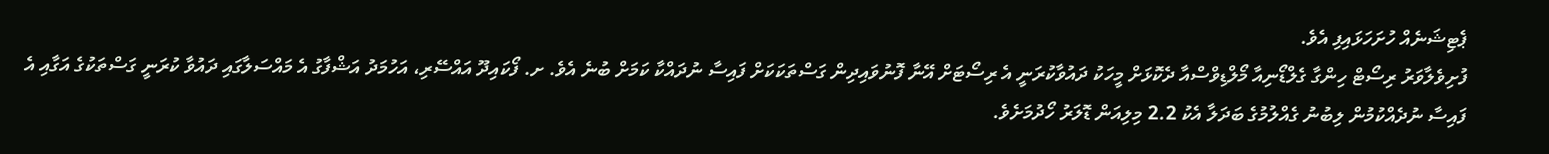ޕެޓިޝަނެއް ހުށަހަޅައިފި އެވެ.
ފުށިވެލާވަރު ރިސޯޓް ހިންގާ ގެލްޑޯނިއާ މޯލްޑިވްސްއާ ދެކޮޅަށް މީހަކު ދައުވާކުރަނީ އެ ރިސޯޓަށް އޭނާ ފޮނުވައިދިން ގަސްތަކަކަށް ފައިސާ ނުދައްކާ ކަމަށް ބުނެ އެވެ. ށ. ފޯކައިދޫ އައްސޭރި، އަހުމަދު އަޝްފާގު އެ މައްސަލާގައި ދައުވާ ކުރަނީ ގަސްތަކުގެ އަގާއި އެ ފައިސާ ނުދެއްކުމުން ލިބުނު ގެއްލުމުގެ ބަދަލާ އެކު 2.2 މިލިއަން ޑޮލަރު ހޯދުމަށެވެ.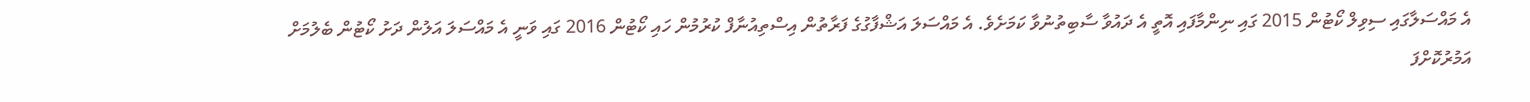އެ މައްސަލާގައި ސިވިލް ކޯޓުން 2015 ގައި ނިންމާފައި އޮތީ އެ ދައުވާ ސާބިތުނުވާ ކަމަށެވެ. އެ މައްސަލަ އަޝްފާގުގެ ފަރާތުން އިސްތިއުނާފް ކުރުމުން ހައި ކޯޓުން 2016 ގައި ވަނީ އެ މައްސަލަ އަލުން ދަށު ކޯޓުން ބެލުމަށް އަމުރުކޮށްފަ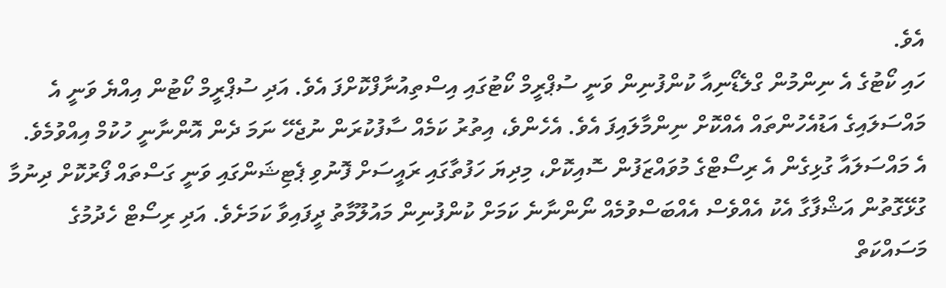އެވެ.
ހައި ކޯޓުގެ އެ ނިންމުން ގްލެޑޯނިއާ ކުންފުނިން ވަނީ ސުޕްރީމް ކޯޓުގައި އިސްތިއުނާފްކޮށްފަ އެވެ. އަދި ސުޕްރީމް ކޯޓުން އިއްޔެ ވަނީ އެ މައްސަލައިގެ އަޑުއެހުންތައް އެއްކޮށް ނިންމާލައިފަ އެވެ. އެހެންވެ، އިތުރު ކަމެއް ސާފުކުރަން ނުޖެހޭ ނަމަ ދެން އޮންނާނީ ހުކުމް އިއްވުމެވެ.
އެ މައްސަލައާ ގުޅިގެން އެ ރިސޯޓްގެ މުވައްޒަފުން ސޮއިކޮށް، މިދިޔަ ހަފުތާގައި ރައީސަށް ފޮނުވި ޕެޓިޝަންގައި ވަނީ ގަސްތައް ފޯރުކޮށް ދިނުމާ ގުޅޭގޮތުން އަޝްފާގާ އެކު އެއްވެސް އެއްބަސްވުމެއް ނޯންނާނެ ކަމަށް ކުންފުނިން މައުލޫމާތު ދީފައިވާ ކަމަށެވެ. އަދި ރިސޯޓް ހެދުމުގެ މަސައްކަތް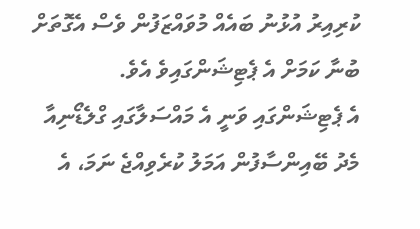ކުރިއިރު އުޅުނު ބައެއް މުވައްޒަފުން ވެސް އެގޮތަށް ބުނާ ކަމަށް އެ ޕެޓިޝަންގައިވެ އެވެ.
އެ ޕެޓިޝަންގައި ވަނީ އެ މައްސަލާގައި ގްލެޑޯނިއާ މެދު ބޭއިންސާފުން އަމަލު ކުރެވިއްޖެ ނަމަ، އެ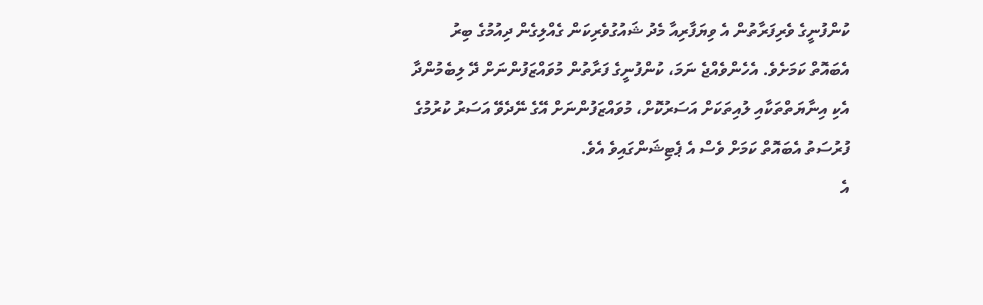ކުންފުނީގެ ވެރިފަރާތުން އެ ވިޔަފާރިއާ މެދު ޝައުގުވެރިކަން ގެއްލިގެން ދިއުމުގެ ބިރު އެބައޮތް ކަމަށެވެ. އެހެންވެއްޖެ ނަމަ، ކުންފުނީގެ ފަރާތުން މުވައްޒަފުންނަށް ދޭ ލިބެމުންދާ އެކި އިނާޔަތްތަކާއި ލުއިތަކަށް އަސަރުކޮށް، މުވައްޒަފުންނަށް އޭގެ ނޭދެވޭ އަސަރު ކުރުމުގެ ފުރުސަތު އެބައޮތް ކަމަށް ވެސް އެ ޕެޓިޝަންގައިވެ އެވެ.
އެ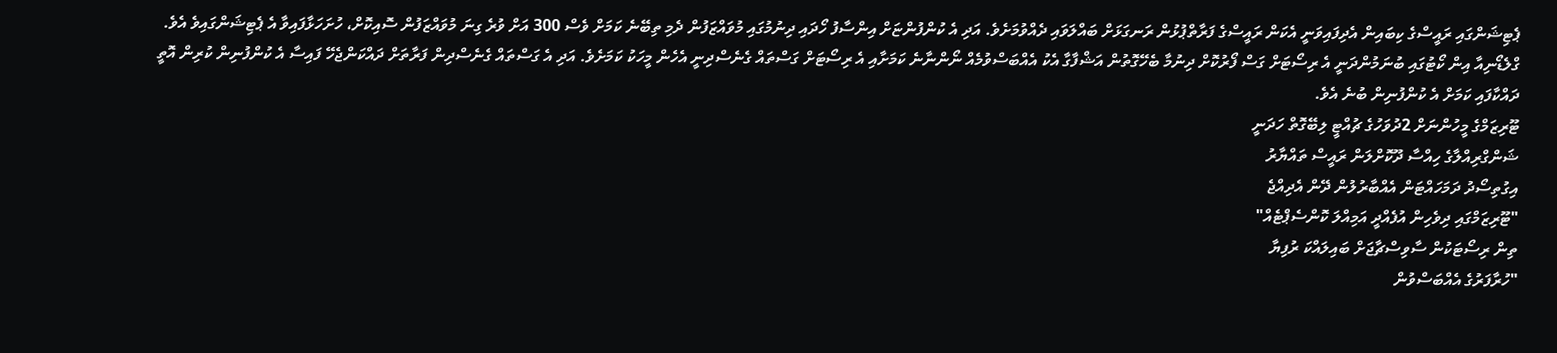ޕެޓިޝަންގައި ރައީސްގެ ކިބައިން އެދިފައިވަނީ އެކަން ރައީސްގެ ފަރާތްޕުޅުން ރަނގަޅަށް ބައްލަވައި ދެއްވުމަށެވެ. އަދި އެ ކުންފުންޏަށް އިންސާފު ހޯދައި ދިނުމުގައި މުވައްޒަފުން ދެމި ތިބޭނެ ކަމަށް ވެސް 300 އަށް ވުރެ ގިނަ މުވައްޒަފުން ސޮއިކޮށް، ހުށަހަޅާފައިވާ އެ ޕެޓިޝަންގައިވެ އެވެ.
ގްލެޑޯނިއާ އިން ކޯޓުގައި ބުނަމުންދަނީ އެ ރިސޯޓަށް ގަސް ފޯރުކޮށް ދިނުމާ ބެހޭގޮތުން އަޝްފާގާ އެކު އެއްބަސްވުމެއް ނޯންނާނެ ކަމަށާއި އެ ރިސޯޓަށް ގަސްތައް ގެނެސްދިނީ އެހެން މީހަކު ކަމަށެވެ. އަދި އެ ގަސްތައް ގެނެސްދިން ފަރާތަށް ދައްކަންޖެހޭ ފައިސާ އެ ކުންފުނިން ކުރިން އޮތީ ދައްކާފައި ކަމަށް އެ ކުންފުނިން ބުނެ އެވެ.
ޓޫރިޒަމްގެ މީހުންނަށް 2ދުވަހުގެ ޗުއްޓީ ލިބޭގޮތް ހަދަނީ
ޝަންގްރިއްލާގެ ހިއްސާ ދޫކޮށްލަން ރައީސް ތައްޔާރު
އިގުތިސޯދު ދަމަހައްޓަން އެއްބާރުލުން ދޭން އެދިއްޖެ
"ޓޫރިޒަމްގައި ދިވެހިން އުފެއްދީ އަމިއްލަ ކޮންސެޕްޓެއް"
ތިން ރިސޯޓަކުން ސާވިސްޗާޖަށް ބައިލައްކަ ރުފިޔާ
"ހުރާފަރުގެ އެއްބަސްވުން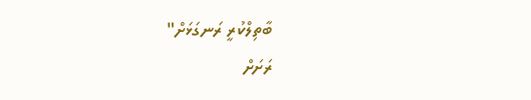ބާތިލްކުރީ ރަނގަޅަށް"
ރަށަށް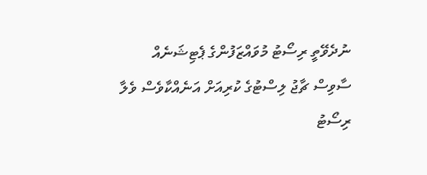ނުދެވޭތީ ރިސޯޓު މުވައްޒަފުންގެ ޕެޓިޝަނެއް
ސާވިސް ޗާޖު ލިސްޓުގެ ކުރިއަށް އަނެއްކާވެސް ވެލާ
ރިސޯޓު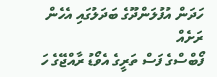ހަދަން އުފުލަންދޫގެ ބަދަލުގައި އެހެން ރަށެއް
ފޯބްސްގެ ފަސް ތަރީގެ އެވޯޑު ރާއްޖޭގެ ހަ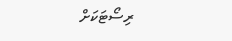ރިސޯޓަކަށް